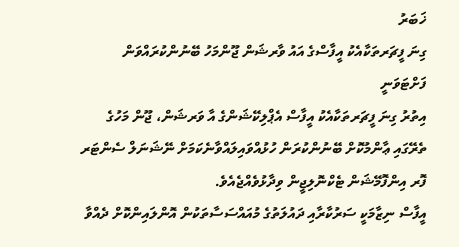ޚަބަރު
ގިނަ ފީޗަރތަކާއެކު އީފާސްގެ އައު ވާރޝަން ޖޫންމަހު ބޭނުންކުރައްވަން ފަށްޓަވަނީ
އިތުރު ގިނަ ފީޗަރތަކާއެކު އީފާސް އެޕްލިކޭޝަންގެ އާ ވަރޝަން، ޖޫން މަހުގެ ތެރޭގައި ޢާންމުކޮށް ބޭނުންކުރަން ހުޅުއްވައިލައްވާނެކަމަށް ނޭޝަނަލް ސެންޓަރ ފޮރ އިންފޮމޭޝަން ޓެކްނޮލިޖީން ވިދާޅުވެއްޖެއެވެ.
އީފާސް ނިޒާމަކީ ސަރުކާރާއި ދައުލަތުގެ މުއައްސަސާތަކުން އޮންލައިންކޮށް ދެއްވާ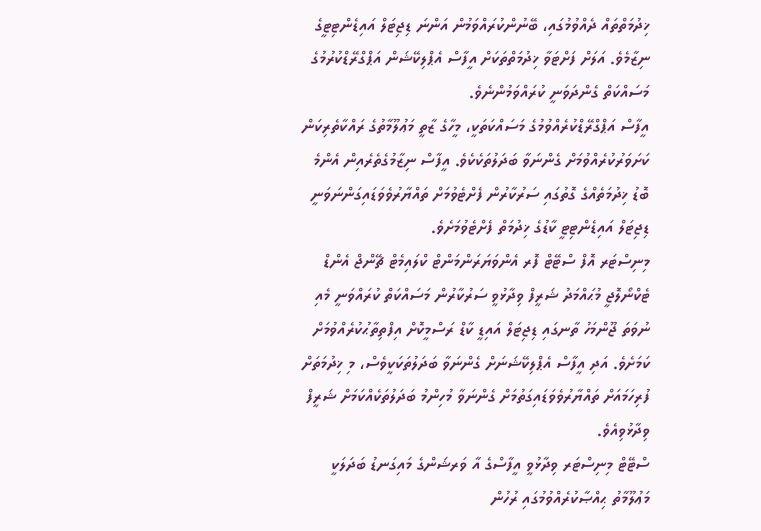ޚިދުމަތްތައް ދެއްވުމުގައި، ބޭނުންކުރައްވަމުން އަންނަ ޑިޖިޓަލް އައިޑެންޓިޓީގެ ނިޒާމެވެ. އަލަށް ފަށްޓަވާ ޚިދުމަތްތަކަށް އީފާސް އެޕްލިކޭޝަން އަޕްގްރޭޑްކުރުމުގެ މަސައްކަތް ގެންދަވަނީ ކުރައްވަމުންނެވެ.
އީފާސް އަޕްގްރޭޑްކުރެއްވުމުގެ މަސައްކަތަކީ، މީހާގެ ޒާތީ މަޢުލޫމާތުގެ ރައްކާތެރިކަން ކަށަވަރުކުރެއްވުމަށް ގެންނަވާ ބަދަލުތަކެކެވެ. އީފާސް ނިޒާމުގެތެރެއިން އެންމެ ބޮޑު ޚިދުމަތެއްގެ ގޮތުގައި ސަރުކާރުން ފެށްޓެވުމަށް ތައްޔާރުވެވަޑައިގަންނަވަނީ ޑިޖިޓަލް އައިޑެންޓިޓީ ކާޑުގެ ޚިދުމަތް ފެށްޓެވުމަށެވެ.
މިނިސްޓަރ އޮފް ސްޓޭޓް ފޮރ އެންވަޔަރަންމަންޓް ކްލައިމެޓް ޗޭންޖް އެންޑް ޓެކްނޯލޮޖީ މުޙައްމަދު ޝަރީފް ވިދާޅުވީ ސަރުކާރުން މަސައްކަތް ކުރައްވަނީ މެއި ނުވަތަ ޖޫންމަހު ތާނގައި ޑިޖިޓަލް އައިޑީ ކާޑް ރަސްމީކޮށް އިފްތިތާޙުކުރެއްވުމަށް ކަމަށެވެ. އަދި އީފާސް އެޕްލިކޭޝަނަށް ގެންނަވާ ބަދަލުތަކަކީވެސް، މި ޚިދުމަތަށް ފުރިހަމައަށް ތައްޔާރުވެވަޑައިގަތުމަށް ގެންނަވާ މުހިންމު ބަދަލުތަކެއްކަމަށް ޝަރީފް ވިދާޅުވިއެވެ.
ސްޓޭޓް މިނިސްޓަރ ވިދާޅުވީ އީފާސްގެ އާ ވަރޝަންގެ މައިގަނޑު ބަދަލަކީ މަޢުލޫމާތު ޙިއްޞާކުރެއްވުމުގައި ރުހުން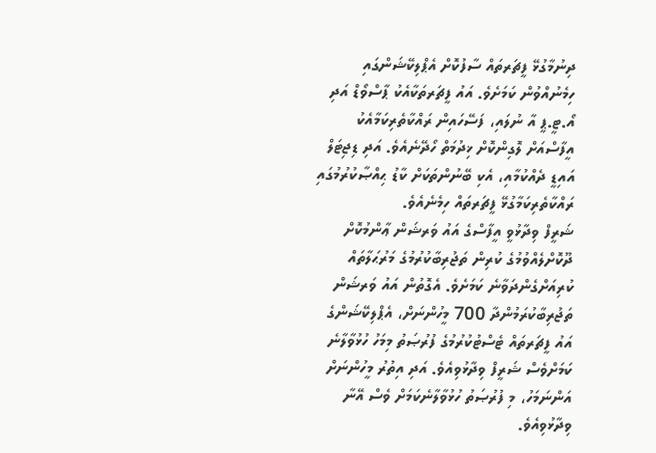ދިނުމާގުޅޭ ފީޗަރތައް ސާފުކޮށް އެޕްލިކޭޝަންގައި ހިމެނުއްވުން ކަމަށެވެ. އައު ފީޗަރތަކާއެކު ޕާސްވޯޑް އަދި އޯ.ޓީ.ޕީ އާ ނުލައި، ފަސޭހައިން ރައްކާތެރިކަމާއެކު އީފާސްއަށް ލޮގިންކޮށް ޚިދުމަތް ހޯދޭނެއެވެ. އަދި ޑިޖިޓަލް އައިޑީ ދެއްކުމާއި، އެކި ބޭނުންތަކަށް ކާޑު ޙިއްޞާކުރުމުގައި ރައްކާތެރިކަމާގުޅޭ ފީޗަރތައް ހިމެނެއެވެ.
ޝަރީފް ވިދާޅުވީ އީފާސްގެ އައު ވަރޝަން ޢާންމުކޮށް ދޫކޮށްލެއްވުމުގެ ކުރިން ތަޖުރިބާކުރުމުގެ މަރުޙަލާތައް ކުރިއަށްގެންދަވާނެ ކަމަށެވެ. އެގޮތުން އައު ވަރޝަން ތަޖުރިބާކުރަމުންދާ 700 މީހުންނަށް، އެޕްލިކޭޝަންގެ އައު ފީޗަރތައް ޓެސްޓުކުރުމުގެ ފުރުޞަތު މިމަހު ހުޅުވާލާނެ ކަމަށްވެސް ޝަރީފް ވިދާޅުވިއެވެ. އަދި އިތުރު މީހުންނަށް އަންނަމަހު، މި ފުރުޞަތު ހުޅުވާލާނެކަމަށް ވެސް އޭނާ ވިދާޅުވިއެވެ.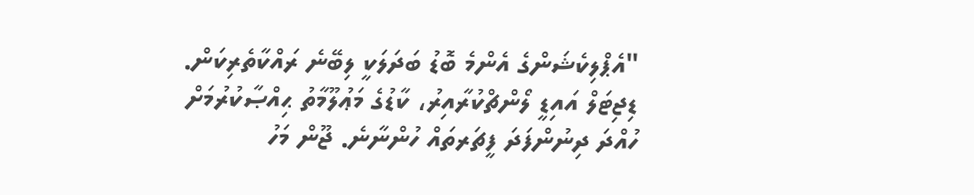"އެޕްލިކެޝަންގެ އެންމެ ބޮޑު ބަދަލަކީ ލިބޭނެ ރައްކާތެރިކަން. ޑިޖިޓަލް އައިޑީ ލޯންޗްކުރާއިރު، ކާޑުގެ މަޢުލޫމާތު ޙިއްޞާކުރުމަށް ހުއްދަ ދިނުންފަދަ ފީޗަރތައް ހުންނާނެ. ޖޫން މަހު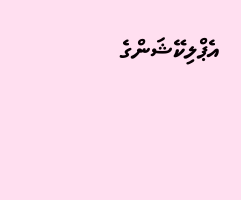އެޕްލިކޭޝަންގެ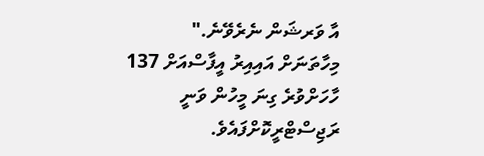އާ ވަރޝަން ނެރެވޭނެ."
މިހާތަނަށް އައިއިރު އީފާސްއަށް 137 ހާހަށްވުރެ ގިނަ މީހުން ވަނީ ރަޖިސްޓްރީކޮށްފައެވެ.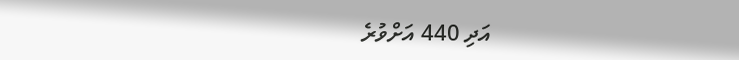އަދި 440 އަށްވުރެ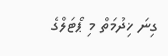ގިނަ ޚިދުމަތް މި ޕޯޓަލްގެ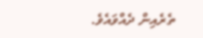ތެރެއިން ދެއްވައެވެ.